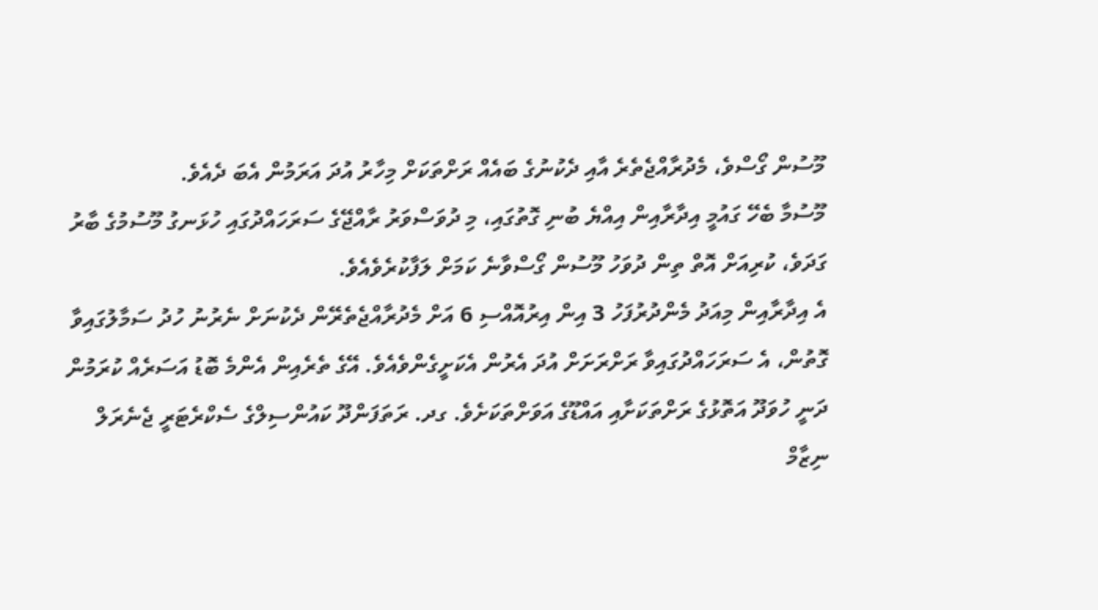މޫސުން ގޯސްވެ، މެދުރާއްޖެތެރެ އާއި ދެކުނުގެ ބައެއް ރަށްތަކަށް މިހާރު އުދަ އަރަމުން އެބަ ދެއެވެ.
މޫސުމާ ބެހޭ ގައުމީ އިދާރާއިން އިއްޔެ ބުނި ގޮތުގައި، މި ދުވަސްވަރު ރާއްޖޭގެ ސަރަހައްދުގައި ހުޅަނގު މޫސުމުގެ ބާރު ގަދަވެ، ކުރިއަށް އޮތް ތިން ދުވަހު މޫސުން ގޯސްވާނެ ކަމަށް ލަފާކުރެވެއެވެ.
އެ އިދާރާއިން މިއަދު މެންދުރުފަހު 3 އިން އިރުއޮއްސި 6 އަށް މެދުރާއްޖެތެރޭން ދެކުނަށް ނެރުނު ހުދު ސަމާލުގައިވާ ގޮތުން، އެ ސަރަހައްދުގައިވާ ރަށްރަށަށް އުދަ އެރުން އެކަށީގެންވެއެވެ. އޭގެ ތެރެއިން އެންމެ ބޮޑު އަސަރެއް ކުރަމުން ދަނީ ހުވަދޫ އަތޮޅުގެ ރަށްތަކަށާއި އައްޑޫގެ އަވަށްތަކަށެވެ. ގދ. ރަތަފަންދޫ ކައުންސިލްގެ ސެކްރެޓަރީ ޖެނެރަލް ނިޒާމް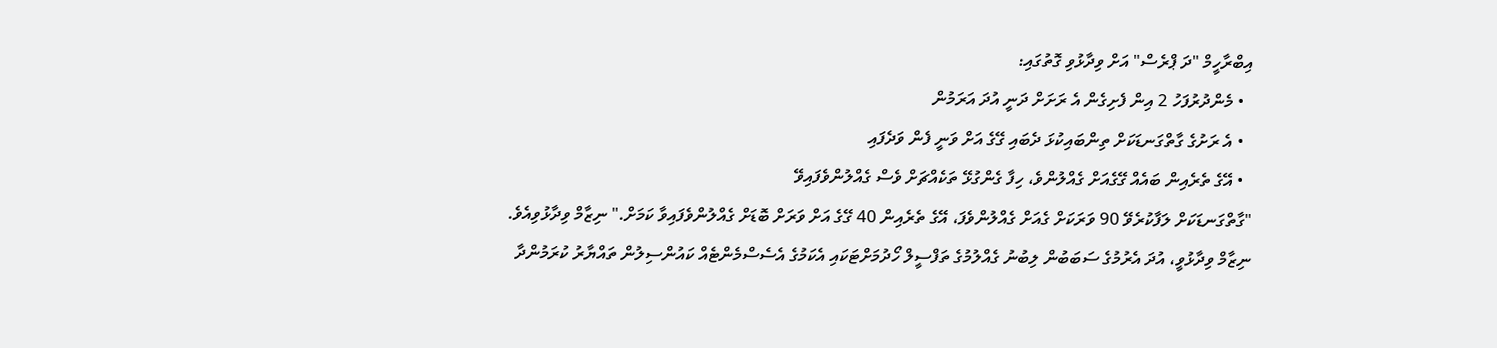އިބްރާހީމް "ދަ ޕްރެސް" އަށް ވިދާޅުވި ގޮތުގައި:
  • މެންދުރުފަހު 2 އިން ފެށިގެން އެ ރަށަށް ދަނީ އުދަ އަރަމުން
  • އެ ރަށުގެ ގާތްގަނޑަކަށް ތިންބައިކުޅަ ދެބައި ގޭގެ އަށް ވަނީ ފެން ވަދެފައި
  • އޭގެ ތެރެއިން ބައެއް ގޭގެއަށް ގެއްލުންވެ، ހިފާ ގެންގުޅޭ ތަކެއްޗަށް ވެސް ގެއްލުންވެފައިވޭ
"ގާތްގަނޑަކަށް ލަފާކުރެވޭ 90 ވަރަކަށް ގެއަށް ގެއްލުންވެފަ، އޭގެ ތެރެއިން 40 ގޭގެ އަށް ވަރަށް ބޮޑަށް ގެއްލުންވެފައިވާ ކަމަށް." ނިޒާމް ވިދާޅުވިއެވެ.
ނިޒާމް ވިދާޅުވީ، އުދަ އެރުމުގެ ސަބަބުން ލިބުނު ގެއްލުމުގެ ތަފްސީލް ހޯދުމަށްޓަކައި އެކަމުގެ އެސެސްމެންޓެއް ކައުންސިލުން ތައްޔާރު ކުރަމުންދާ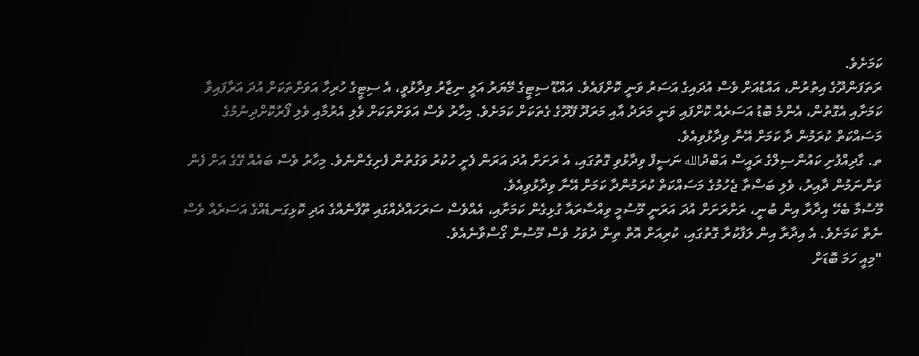ކަމަށެވެ.
ރަތަފަންދޫގެ އިތުރުން، އައްޑުއަށް ވެސް އުދައިގެ އަސަރު ވަނީ ކޮށްފައެވެ. އައްޑޫ ސިޓީގެ މޭޔަރު އަލީ ނިޒާރު ވިދާޅުވީ، އެ ސިޓީގެ ހުރިހާ އަވަށްތަކަށް އުދަ އަރާފައިވާ ކަމަށާއި އެގޮތުން، އެންމެ ބޮޑު އަސަރެއް ކޮށްފައި ވަނީ މަރަދު އާއި މަރަދޫ ފޭދޫގެ ގެތަކަށް ކަމަށެވެ. މިހާރު ވެސް އަވަށްތަކަށް ވެލި އެރުމާއި ވެލި ފޯރުކޮށްދިނުމުގެ މަސައްކަތް ކުރަމުން ދާ ކަމަށް އޭނާ ވިދާޅުވިއެވެ.
ތ. ގާދިއްފުށި ކައުންސިލްގެ ރައީސް އަބްދުالله ނަސީފް ވިދާޅުވި ގޮތުގައި، އެ ރަށަށް އުދަ އަރަން ފެށީ ހުކުރު ވަގުތުން ފެށިގެންނެވެ. މިހާރު ވެސް ބައެއް ގޭގެ އަށް ފެން ވަންނަމުން ދާއިރު، ވެލި ބަސްތާ ޖެހުމުގެ މަސައްކަތް ކުރަމުންދާ ކަމަށް އޭނާ ވިދާޅުވިއެވެ.
މޫސުމާ ބެހޭ އިދާރާ އިން ބުނީ، ރަށްރަށަށް އުދަ އަރަނީ މޫސުމީ ވިއްސާރައާ ގުޅިގެން ކަމަށާއި، އެއްވެސް ސަރަހައްދެއްގައި ތޫފާނެއްގެ އަދި ކޮޅިގަނޑެއްގެ އަސަރެއް ވެސް ނެތް ކަމަށެވެ. އެ އިދާރާ އިން ލަފާކުރާ ގޮތުގައި، ކުރިއަށް އޮތް ތިން ދުވަހު ވެސް މޫސުން ގޯސްވާނެއެވެ.
"މިއީ ހަމަ ބޮޑަށް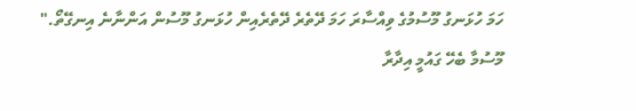ހަމަ ހުޅަނގު މޫސުމުގެ ވިއްސާރަ ހަމަ ދޭތެރެ ދޭތެރެއިން ހުޅަނގު މޫސުން އަންނާނެ އިނގޭތޯ."
މޫސުމާ ބެހޭ ގައުމީ އިދާރާ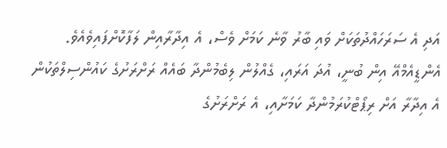އަދި އެ ސަރަހައްދުތަކަށް ވައި ބާރު ވާނެ ކަމަށް ވެސް، އެ އިދާރާއިން ލަފާކޮށްފައިވެއެވެ.
އެންޑީއެމްއޭ އިން ބުނީ، އުދަ އަރައި، ގެއްލުން ލިބެމުންދާ ބައެއް ރަށްރަށުގެ ކައުންސިލްތަކުން އެ އިދާރާ އަށް ރިޕޯޓްކުރަމުންދާ ކަމަށާއި، އެ ރަށްރަށުގެ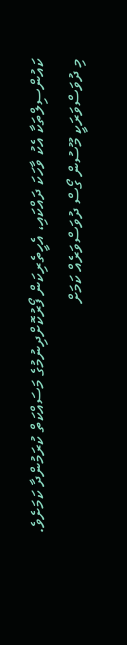ކައުންސިލްތަކާ އެކު ވާހަކަ ދައްކައި، އެހީތެރިކަން ފޯރުކޮށްދިނުމުގެ މަސައްކަތް ކުރަމުންދާ ކަމަށެވެ.
މި ދުވަސްވަރަކީ މޫސުން ގޯސް ދުވަސްވަރެއް ކަމަށް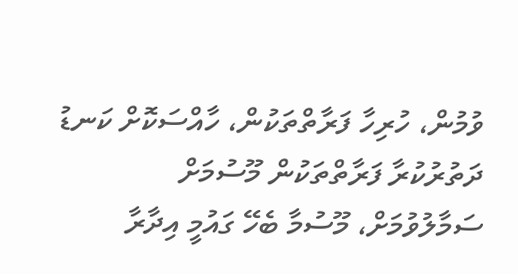ވުމުން، ހުރިހާ ފަރާތްތަކުން، ހާއްސަކޮށް ކަނޑު ދަތުރުކުރާ ފަރާތްތަކުން މޫސުމަށް ސަމާލުވުމަށް، މޫސުމާ ބެހޭ ގައުމީ އިދާރާ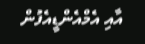އާއި އެމްއެންޑީއެފުން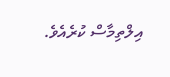އިލްތިމާސް ކުރެއެވެ.